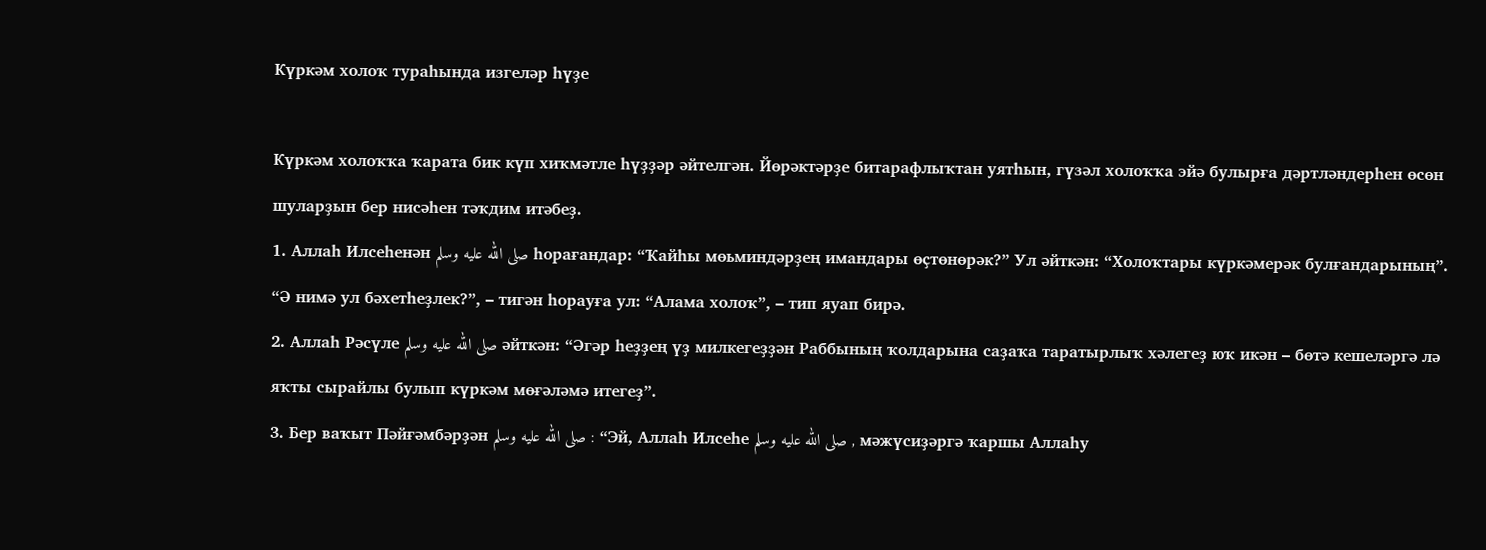Күркәм холоҡ тураһында изгеләр һүҙе

Күркәм холоҡҡа ҡарата бик күп хиҡмәтле һүҙҙәр әйтелгән. Йөрәктәрҙе битарафлыҡтан уятһын, гүзәл холоҡҡа эйә булырға дәртләндерһен өсөн шуларҙын бер нисәһен тәҡдим итәбеҙ.
1. Аллаһ Илсеһенән صلى الله عليه وسلم һорағандар: “Ҡайһы мөьминдәрҙең имандары өҫтөнөрәк?” Ул әйткән: “Холоҡтары күркәмерәк булғандарының”. “Ә нимә ул бәхетһеҙлек?”, – тигән һорауға ул: “Алама холоҡ”, – тип яуап бирә.
2. Аллаһ Рәсүле صلى الله عليه وسلم әйткән: “Әгәр һеҙҙең үҙ милкегеҙҙән Раббының ҡолдарына саҙаҡа таратырлыҡ хәлегеҙ юҡ икән – бөтә кешеләргә лә яҡты сырайлы булып күркәм мөғәләмә итегеҙ”.
3. Бер ваҡыт Пәйғәмбәрҙән صلى الله عليه وسلم : “Эй, Аллаһ Илсеһе صلى الله عليه وسلم , мәжүсиҙәргә ҡаршы Аллаһу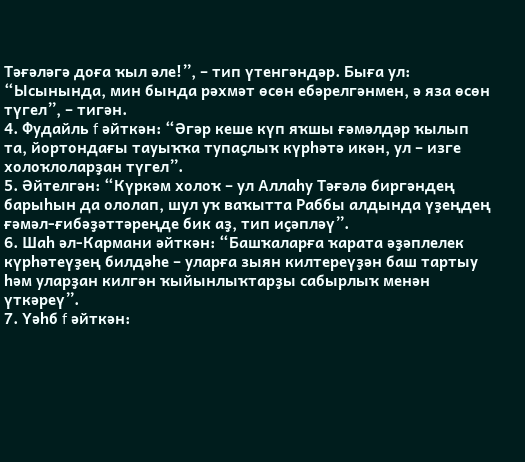Тәғәләгә доға ҡыл әле!”, – тип үтенгәндәр. Быға ул: “Ысынында, мин бында рәхмәт өсөн ебәрелгәнмен, ә яза өсөн түгел”, – тигән.
4. Фудайль f әйткән: “Әгәр кеше күп яҡшы ғәмәлдәр ҡылып та, йортондағы тауыҡҡа тупаҫлыҡ күрһәтә икән, ул – изге холоҡлоларҙан түгел”.
5. Әйтелгән: “Күркәм холоҡ – ул Аллаһу Тәғәлә биргәндең барыһын да ололап, шул уҡ ваҡытта Раббы алдында үҙеңдең ғәмәл-ғибәҙәттәреңде бик аҙ, тип иҫәпләү”.
6. Шаһ әл-Кармани әйткән: “Башҡаларға ҡарата әҙәплелек күрһәтеүҙең билдәһе – уларға зыян килтереүҙән баш тартыу һәм уларҙан килгән ҡыйынлыҡтарҙы сабырлыҡ менән үткәреү”.
7. Үәһб f әйткән: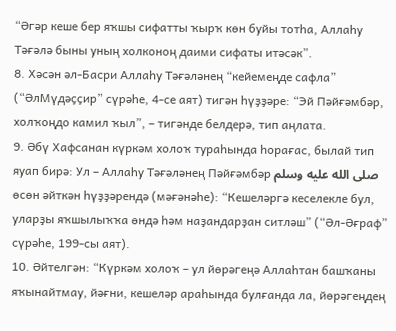“Әгәр кеше бер яҡшы сифатты ҡырҡ көн буйы тотһа, Аллаһу Тәғәлә быны уның холконоң даими сифаты итәсәк”.
8. Хәсән әл-Басри Аллаһу Тәғәләнең “кейемеңде сафла” (“ӘлМүдәҫҫир” сүрәһе, 4-се аят) тигән һүҙҙәре: “Эй Пәйғәмбәр, холҡоңдо камил ҡыл”, – тигәнде белдерә, тип аңлата.
9. Әбү Хафсанан күркәм холоҡ тураһында һорағас, былай тип яуап бирә: Ул – Аллаһу Тәғәләнең Пәйғәмбәр صلى الله عليه وسلم өсөн әйткән һүҙҙәрендә (мәғәнәһе): “Кешеләргә кеселекле бул, уларҙы яҡшылыҡҡа өндә һәм наҙандарҙан ситләш” (“Әл-Әғраф” сүрәһе, 199-сы аят).
10. Әйтелгән: “Күркәм холоҡ – ул йөрәгеңә Аллаһтан башҡаны яҡынайтмау, йәғни, кешеләр араһында булғанда ла, йөрәгеңдең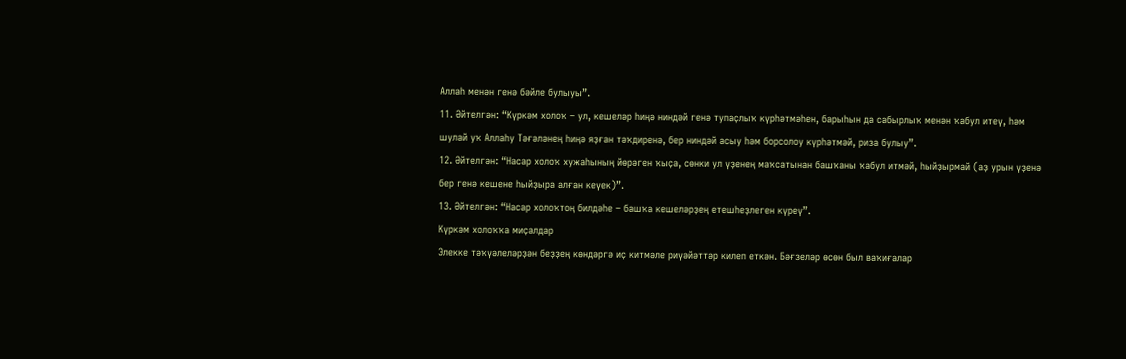Аллаһ менән генә бәйле булыуы”.
11. Әйтелгән: “Күркәм холоҡ – ул, кешеләр һиңә ниндәй генә тупаҫлыҡ күрһәтмәһен, барыһын да сабырлыҡ менән ҡабул итеү, һәм шулай уҡ Аллаһу Тәғәләнең һиңә яҙған тәҡдиренә, бер ниндәй асыу һәм борсолоу күрһәтмәй, риза булыу”.
12. Әйтелгән: “Насар холоҡ хужаһының йөрәген ҡыҫа, сөнки ул үҙенең маҡсатынан башҡаны ҡабул итмәй, һыйҙырмай (аҙ урын үҙенә бер генә кешене һыйҙыра алған кеүек)”.
13. Әйтелгән: “Насар холоҡтоң билдәһе – башҡа кешеләрҙең етешһеҙлеген күреү”.
Күркәм холоҡҡа миҫалдар
Элекке тәҡүәлеләрҙән беҙҙең көндәргә иҫ китмәле риүәйәттәр килеп еткән. Бәғзеләр өсөн был ваҡиғалар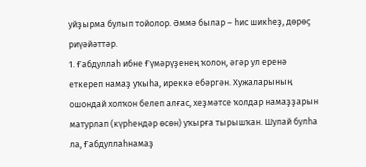уйҙырма булып тойолор. Әммә былар – һис шикһеҙ, дөрөҫ риүәйәттәр.
1. Ғабдуллаһ ибне Ғүмәрүҙенең ҡолон, әгәр ул еренә еткереп намаҙ уҡыһа, иреккә ебәргән. Хужаларының ошондай холҡон белеп алғас, хеҙмәтсе ҡолдар намаҙҙарын матурлап (күрһендәр өсөн) уҡырға тырышҡан. Шулай булһа ла, Ғабдуллаһнамаҙ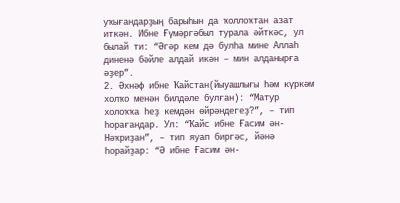уҡығандарҙың барыһын да ҡоллоҡтан азат иткән. Ибне Ғүмәргәбыл турала әйткәс, ул былай ти: “Әгәр кем дә булһа мине Аллаһ диненә бәйле алдай икән – мин алданырға әҙер”.
2. Әхнәф ибне Ҡайстан(йыуашлығы һәм күркәм холҡо менән билдәле булған): “Матур холоҡҡа һеҙ кемдән өйрәндегеҙ?”, – тип һорағандар. Ул: “Ҡайс ибне Ғасим ән-Нәҡриҙан”, – тип яуап биргәс, йәнә һорайҙар: “Ә ибне Ғасим ән-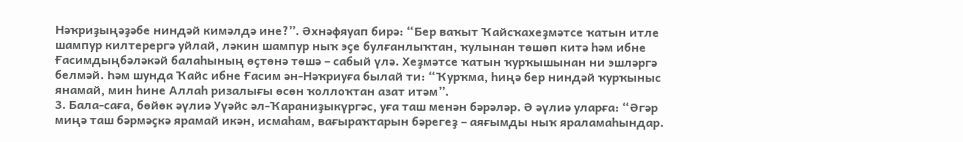Нәҡриҙыңәҙәбе ниндәй кимәлдә ине?”. Әхнәфяуап бирә: “Бер ваҡыт Ҡайсҡахеҙмәтсе ҡатын итле шампур килтерергә уйлай, ләкин шампур ныҡ эҫе булғанлыҡтан, ҡулынан төшөп китә һәм ибне Ғасимдыңбәләкәй балаһының өҫтөнә төшә – сабый үлә. Хеҙмәтсе ҡатын ҡурҡышынан ни эшләргә белмәй. Һәм шунда Ҡайс ибне Ғасим ән-Нәҡриуға былай ти: “Ҡурҡма, һиңә бер ниндәй ҡурҡыныс янамай, мин һине Аллаһ ризалығы өсөн ҡоллоҡтан азат итәм”.
3. Бала-саға, бөйөк әүлиә Уүәйс әл-Ҡараниҙыкүргәс, уға таш менән бәрәләр. Ә әүлиә уларға: “Әгәр миңә таш бәрмәҫкә ярамай икән, исмаһам, вағыраҡтарын бәрегеҙ – аяғымды ныҡ яраламаһындар.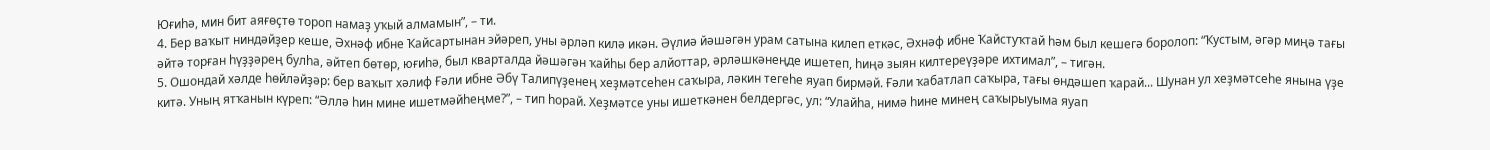Юғиһә, мин бит аяғөҫтө тороп намаҙ уҡый алмамын”, – ти.
4. Бер ваҡыт ниндәйҙер кеше, Әхнәф ибне Ҡайсартынан эйәреп, уны әрләп килә икән. Әүлиә йәшәгән урам сатына килеп еткәс, Әхнәф ибне Ҡайстуҡтай һәм был кешегә боролоп: “Ҡустым, әгәр миңә тағы әйтә торған һүҙҙәрең булһа, әйтеп бөтөр, юғиһә, был кварталда йәшәгән ҡайһы бер алйоттар, әрләшкәнеңде ишетеп, һиңә зыян килтереүҙәре ихтимал”, – тигән.
5. Ошондай хәлде һөйләйҙәр: бер ваҡыт хәлиф Ғәли ибне Әбү Талипүҙенең хеҙмәтсеһен саҡыра, ләкин тегеһе яуап бирмәй. Ғәли ҡабатлап саҡыра, тағы өндәшеп ҡарай... Шунан ул хеҙмәтсеһе янына үҙе китә. Уның ятҡанын күреп: “Әллә һин мине ишетмәйһеңме?”, – тип һорай. Хеҙмәтсе уны ишеткәнен белдергәс, ул: “Улайһа, нимә һине минең саҡырыуыма яуап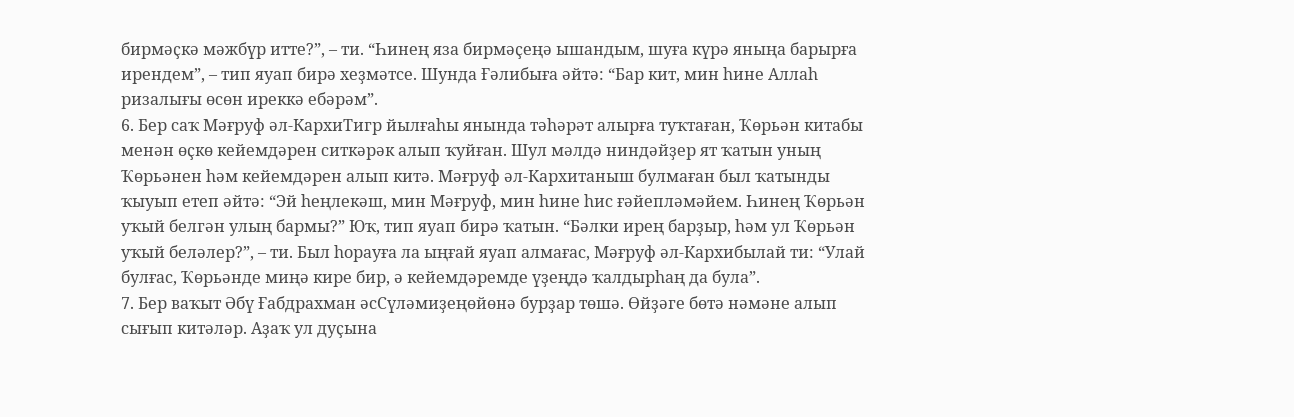бирмәҫкә мәжбүр итте?”, – ти. “Һинең яза бирмәҫеңә ышандым, шуға күрә яныңа барырға ирендем”, – тип яуап бирә хеҙмәтсе. Шунда Ғәлибыға әйтә: “Бар кит, мин һине Аллаһ ризалығы өсөн иреккә ебәрәм”.
6. Бер саҡ Мәғруф әл-КархиТигр йылғаһы янында тәһәрәт алырға туҡтаған, Ҡөрьән китабы менән өҫкө кейемдәрен ситкәрәк алып ҡуйған. Шул мәлдә ниндәйҙер ят ҡатын уның Ҡөрьәнен һәм кейемдәрен алып китә. Мәғруф әл-Кархитаныш булмаған был ҡатынды ҡыуып етеп әйтә: “Эй һеңлекәш, мин Мәғруф, мин һине һис ғәйепләмәйем. Һинең Ҡөрьән уҡый белгән улың бармы?” Юҡ, тип яуап бирә ҡатын. “Бәлки ирең барҙыр, һәм ул Ҡөрьән уҡый беләлер?”, – ти. Был һорауға ла ыңғай яуап алмағас, Мәғруф әл-Кархибылай ти: “Улай булғас, Ҡөрьәнде миңә кире бир, ә кейемдәремде үҙеңдә ҡалдырһаң да була”.
7. Бер ваҡыт Әбү Ғабдрахман әсСүләмиҙеңөйөнә бурҙар төшә. Өйҙәге бөтә нәмәне алып сығып китәләр. Аҙаҡ ул дуҫына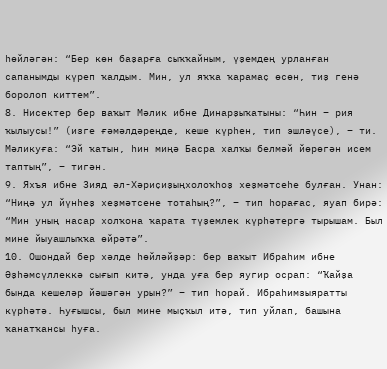һөйләгән: “Бер көн баҙарға сыҡҡайным, үҙемдең урланған сапанымды күреп ҡалдым. Мин, ул яҡҡа ҡарамаҫ өсөн, тиҙ генә боролоп киттем”.
8. Нисектер бер ваҡыт Мәлик ибне Динарҙыҡатыны: “Һин – рия ҡылыусы!” (изге ғәмәлдәреңде, кеше күрһен, тип эшләүсе), – ти. Мәликуға: “Эй ҡатын, һин миңә Басра халҡы белмәй йөрөгән исем таптың”, – тигән.
9. Яхъя ибне Зияд әл-Хәриҫиҙыңхолоҡһоҙ хеҙмәтсеһе булған. Унан: “Ниңә ул йүнһеҙ хеҙмәтсене тотаһың?”, – тип һорағас, яуап бирә: “Мин уның насар холҡона ҡарата түҙемлек күрһәтергә тырышам. Был мине йыуашлыҡҡа өйрәтә”.
10. Ошондай бер хәлде һөйләйҙәр: бер ваҡыт Ибраһим ибне Әҙһәмсүллеккә сығып китә, унда уға бер яугир осрап: “Ҡайҙа бында кешеләр йәшәгән урын?” – тип һорай. Ибраһимзыяратты күрһәтә. Һуғышсы, был мине мыҫҡыл итә, тип уйлап, башына ҡанатҡансы һуға.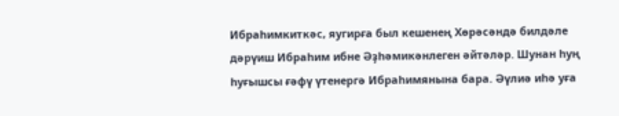Ибраһимкиткәс, яугирға был кешенең Хөрәсәндә билдәле дәрүиш Ибраһим ибне Әҙһәмикәнлеген әйтәләр. Шунан һуң һуғышсы ғәфү үтенергә Ибраһимянына бара. Әүлиә иһә уға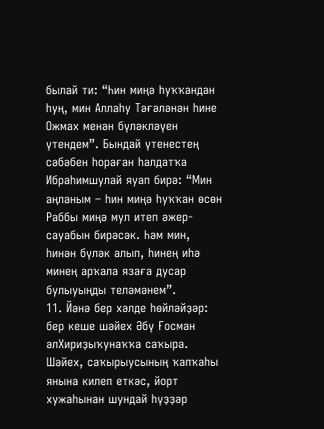былай ти: “Һин миңә һуҡҡандан һуң, мин Аллаһу Тәғәләнән һине Ожмах менән бүләкләүен үтендем”. Бындай үтенестең сәбәбен һораған һалдатҡа Ибраһимшулай яуап бирә: “Мин аңланым – һин миңә һуҡҡан өсөн Раббы миңә мул итеп әжер-сауабын бирәсәк. Һәм мин, һинән бүләк алып, һинең иһә минең арҡала язаға дусар булыуыңды теләмәнем”.
11. Йәнә бер хәлде һөйләйҙәр: бер кеше шәйех Әбү Ғосман әлХириҙыҡунаҡҡа саҡыра. Шәйех, саҡырыусының ҡапҡаһы янына килеп еткәс, йорт хужаһынан шундай һүҙҙәр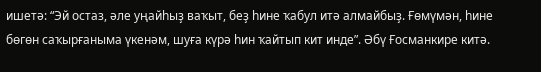ишетә: “Эй остаз, әле уңайһыҙ ваҡыт, беҙ һине ҡабул итә алмайбыҙ. Ғөмүмән, һине бөгөн саҡырғаныма үкенәм, шуға күрә һин ҡайтып кит инде”. Әбү Ғосманкире китә.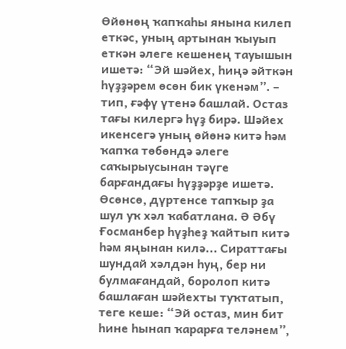Өйөнөң ҡапҡаһы янына килеп еткәс, уның артынан ҡыуып еткән әлеге кешенең тауышын ишетә: “Эй шәйех, һиңә әйткән һүҙҙәрем өсөн бик үкенәм”. – тип, ғәфү үтенә башлай. Остаз тағы килергә һүҙ бирә. Шәйех икенсегә уның өйөнә китә һәм ҡапҡа төбөндә әлеге саҡырыусынан тәүге барғандағы һүҙҙәрҙе ишетә. Өсөнсө, дүртенсе тапҡыр ҙа шул уҡ хәл ҡабатлана. Ә Әбү Ғосманбер һүҙһеҙ ҡайтып китә һәм яңынан килә... Сираттағы шундай хәлдән һуң, бер ни булмағандай, боролоп китә башлаған шәйехты туҡтатып, теге кеше: “Эй остаз, мин бит һине һынап ҡарарға теләнем”,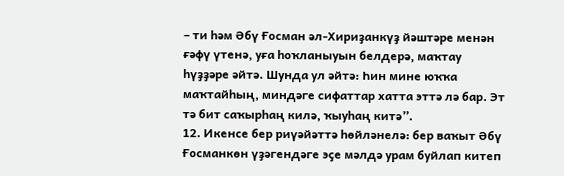– ти һәм Әбү Ғосман әл-Хириҙанкүҙ йәштәре менән ғәфү үтенә, уға һоҡланыуын белдерә, маҡтау һүҙҙәре әйтә. Шунда ул әйтә: Һин мине юҡҡа маҡтайһың, миндәге сифаттар хатта эттә лә бар. Эт тә бит саҡырһаң килә, ҡыуһаң китә”.
12. Икенсе бер риүәйәттә һөйләнелә: бер ваҡыт Әбү Ғосманкөн үҙәгендәге эҫе мәлдә урам буйлап китеп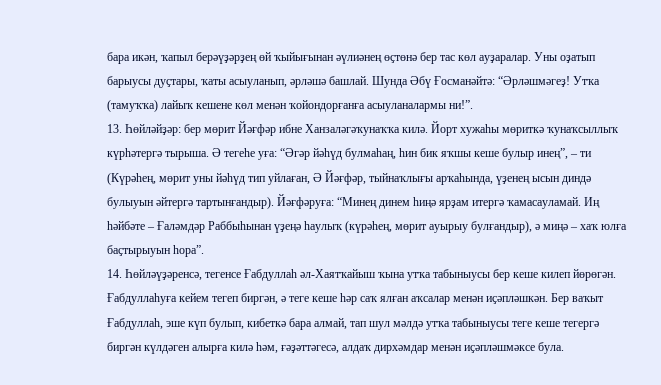бара икән, ҡапыл берәүҙәрҙең өй ҡыйығынан әүлиәнең өҫтөнә бер тас көл ауҙаралар. Уны оҙатып барыусы дуҫтары, ҡаты асыуланып, әрләшә башлай. Шунда Әбү Ғосманәйтә: “Әрләшмәгеҙ! Утҡа (тамуҡҡа) лайыҡ кешене көл менән ҡойондорғанға асыуланалармы ни!”.
13. Һөйләйҙәр: бер мөрит Йәғфәр ибне Ханзаләгәҡунаҡҡа килә. Йорт хужаһы мөриткә ҡунаҡсыллыҡ күрһәтергә тырыша. Ә тегеһе уға: “Әгәр йәһүд булмаһаң, һин бик яҡшы кеше булыр инең”, – ти (Күрәһең, мөрит уны йәһүд тип уйлаған, Ә Йәғфәр, тыйнаҡлығы арҡаһында, үҙенең ысын диндә булыуын әйтергә тартынғандыр). Йәғфәруға: “Минең динем һиңә ярҙам итергә ҡамасауламай. Иң һәйбәте – Ғаләмдәр Раббыһынан үҙеңә һаулыҡ (күрәһең, мөрит ауырыу булғандыр), ә миңә – хаҡ юлға баҫтырыуын һора”.
14. Һөйләүҙәренсә, тегенсе Ғабдуллаһ әл-Хаятҡайыш ҡына утҡа табыныусы бер кеше килеп йөрөгән. Ғабдуллаһуға кейем тегеп биргән, ә теге кеше һәр саҡ ялған аҡсалар менән иҫәпләшкән. Бер ваҡыт Ғабдуллаһ, эше күп булып, кибеткә бара алмай, тап шул мәлдә утҡа табыныусы теге кеше тегергә биргән күлдәген алырға килә һәм, ғәҙәттәгесә, алдаҡ дирхәмдар менән иҫәпләшмәксе була.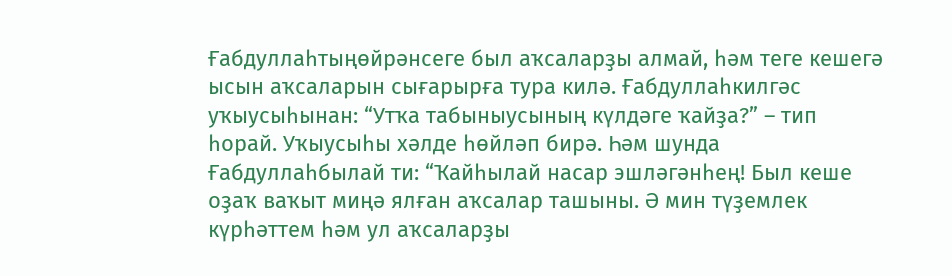Ғабдуллаһтыңөйрәнсеге был аҡсаларҙы алмай, һәм теге кешегә ысын аҡсаларын сығарырға тура килә. Ғабдуллаһкилгәс уҡыусыһынан: “Утҡа табыныусының күлдәге ҡайҙа?” – тип һорай. Уҡыусыһы хәлде һөйләп бирә. Һәм шунда Ғабдуллаһбылай ти: “Ҡайһылай насар эшләгәнһең! Был кеше оҙаҡ ваҡыт миңә ялған аҡсалар ташыны. Ә мин түҙемлек күрһәттем һәм ул аҡсаларҙы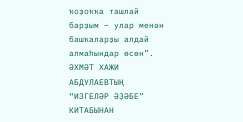ҡоҙоҡҡа ташлай барҙым – улар менән башҡаларҙы алдай алмаһындар өсөн”.
ӘХМӘТ ХАЖИ АБДУЛАЕВТЫҢ “ИЗГЕЛӘР ӘҘӘБЕ” КИТАБЫНАН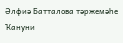Әлфиә Батталова тәржемәһе Ҡануни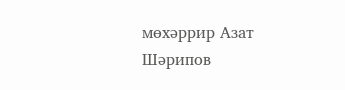мөхәррир Азат Шәрипов